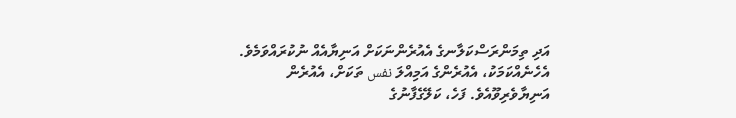އަދި ތިމަންރަސްކަލާނގެ އެއުރެންނަކަށް އަނިޔާއެއް ނުކުރައްވަމެވެ. އެހެނެއްކަމަކު، އެއުރެންގެ އަމިއްލަ نفس ތަކަށް، އެއުރެން އަނިޔާވެރިވޫއެވެ. ފަހެ، ކަލޭގެފާނުގެ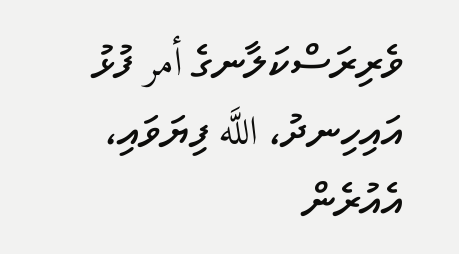ވެރިރަސްކަލާނގެ أمر ފުޅު އައިހިނދު، اللَّه ފިޔަވައި، އެއުރެން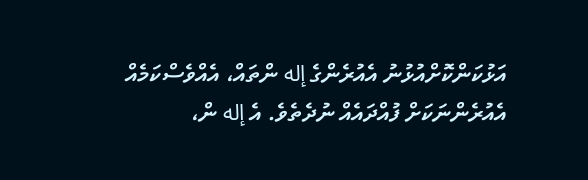އަޅުކަންކޮށްއުޅުނު އެއުރެންގެ إله ންތައް، އެއްވެސްކަމެއް އެއުރެންނަކަށް ފުއްދައެއް ނުދެތެވެ. އެ إله ން،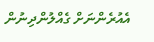އެއުރެންނަށް ގެއްލުންދިނުން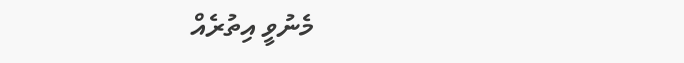މެނުވީ އިތުރެއް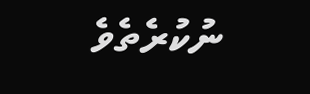ނުކުރެތެވެ